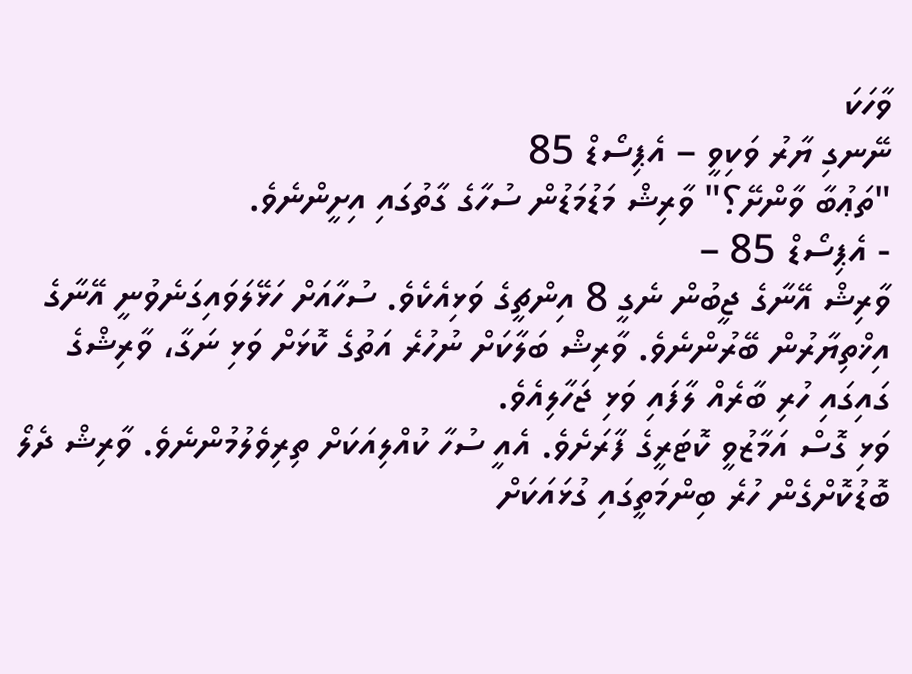ވާހަކަ
ނޭނގި ޔާރު ވަކިވީ – އެޕިސޯޑް 85
"ތަޢުބާ ވާންށޭ؟" ވާރިޝް މަޑުމަޑުން ސުހާގެ ގާތުގައި އިށީންނެވެ.
- އެޕިސޯޑް 85 –
ވާރިޝް އޭނާގެ ޖީބުން ނެގީ 8 އިންޗީގެ ވަޅިއެކެވެ. ސުހާއަށް ހަޅޭލަވައިގަނެވުނީ އޭނާގެ އިޚްތިޔާރުން ބޭރުންނެވެ. ވާރިޝް ބަލާކަށް ނުހުރެ އަތުގެ ކޮޅަށް ވަޅި ނަގާ، ވާރިޝްގެ ގައިގައި ހުރި ބާރެއް ލާފައި ވަޅި ޖަހާލިއެވެ.
ވަޅި ގޮސް އަމާޒުވީ ކޮޓަރީގެ ފާރަށެވެ. އެއީ ސުހާ ކުއްލިއަކަށް ތިރިވެލުމުންނެވެ. ވާރިޝް ދެލޯ ބޮޑުކޮށްގެން ހުރެ ބިންމަތީގައި ގުޅައަކަށް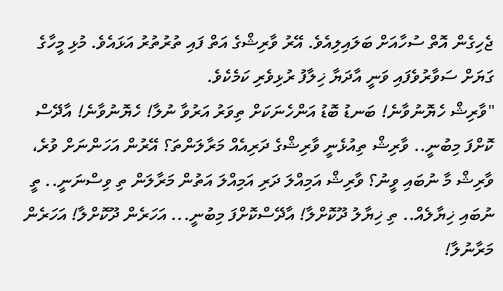ޖެހިގެން އޮތް ސުހާއަށް ބަލައިލިއެވެ. އޭރު ވާރިޝްގެ އަތް ފައި ތުރުތުރު އަޅައެވެ. މުޅި މީހާގެ ގަޔަށް ސަވާރުވެފައި ވަނީ އާދަޔާ ޚިލާފު ރުޅިވެރި ކަމެކެވެ.
"ވާރިޝް ހެޔޮނުވާނެ! ބަނޑު ބޮޑު އަންހެނަކަށް ތިވަރު އަރުވާ ނުލާ! ހެޔޮނުވާނެ! އާދޭސް ކޮށްފަ މިބުނީ.. ވާރިޝް ތިއުޅެނީ ވާރިޝްގެ ދަރިއެއް މަރާލަންތަ؟ އޭރުން އަހަންނަށް ވުރެ، ވާރިޝް މާ ނުބައި ވީނު؟ ވާރިޝް އަމިއްލަ ދަރި އަމިއްލަ އަތުން މަރާލަން ތި ވިސްނަނީ.. ތީ ނުބައި ޚިޔާލެއް.. ތި ޚިޔާލު ދޫކޮށްލާ! އާދޭސްކޮށްފަ މިބުނީ... އަހަރެން ދޫކޮށްލާ! އަހަރެން މަރާނުލާ!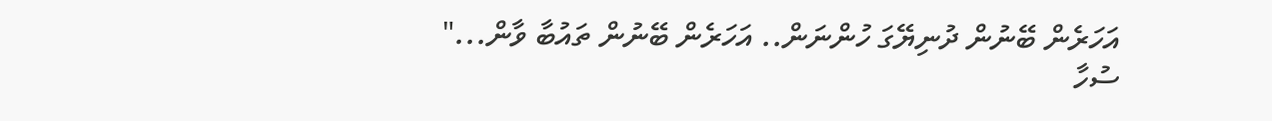އަހަރެން ބޭނުން ދުނިޔޭގަ ހުންނަން.. އަހަރެން ބޭނުން ތައުބާ ވާން..."
ސުހާ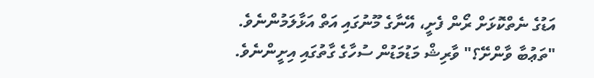އަޑުގެ ނެތްކޮޅަށް ރޯން ފެށީ، އޭނާގެ މޫނުގައި އަތް އަޅާލަމުންނެވެ.
"ތަޢުބާ ވާންށޭ؟" ވާރިޝް މަޑުމަޑުން ސުހާގެ ގާތުގައި އިށީންނެވެ.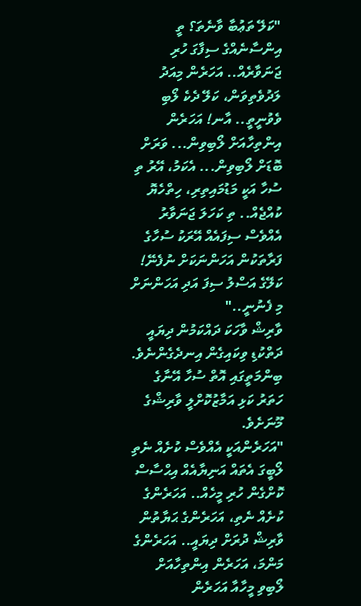"ކަލޭ ތަޢުބާ ވާނެތަ؟ ތީ އިންސާނެއްގެ ސިފާގަ ހުރި ޖަނަވާރެއް.. އަހަރެން މިއަދު ލަދުވެތިވަން، ކަލޭ ދެކެ ލޯބި ވެވުނީތީ.. އާނ! އަހަރެން އިންތިހާއަށް ލޯބިވިން... ވަރަށް ބޮޑަށް ލޯބިވިން... އެކަމު، އޭރު ތި ސުހާ އަކީ މަޑުމައިތިރި، ހިތްހެޔޮ ކުއްޖެއް.. ތި ކަހަލަ ޖަނަވާރު އެއްވެސް ސިފައެއް އޭރަކު ސުހާގެ ފަރާތަކުން އަހަންނަކަށް ނުފެނޭ! ކަލޭގެ އަސްލު ސިފަ އަދި އަހަންނަށް މި ފެނުނީ.."
ވާރިޝް ވާހަކަ ދައްކަމުން ދިޔައީ ދަތްކުޑި ވިކައިގެން އިނދެގެންނެވެ. ބިންމަތީގައި އޮތް ސުހާ އޭނާގެ ހަތަރު ކަޅި އަމާޒުކޮށްލީ ވާރިޝްގެ މޫނަށެވެ.
"އަހަރެންއަކީ އެއްވެސް ކުށެއް ނެތި ލޯބީގަ އެތައް އަނިޔާއެއް އިޙްސާސް ކޮށްގެން ހުރި މީހެއް.. އަހަރެންގެ ކުށެއް ނެތި، އަހަރެންގެ ޙަޔާތުން ވާރިޝް ދުރަށް ދިޔައީ.. އަހަރެންގެ މަންމަ، އަހަރެން އިންތިހާއަށް ލޯބިވި މީހާއާ އަހަރެން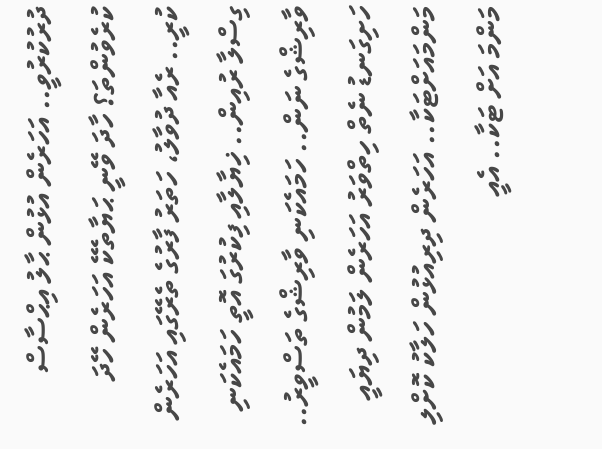ދުރުކުރުވީ.. އަހަރެން އުޅުން ޙާލު އިޙްސާސް ކުރެވުންތަ؟ ހާދަ ވޭނީ ޙަޔާތެކޭ އަހަރެން ހޭދަ ކުރީ.. ރެއާ ދުވާލު، ހަތަރު ފާރުގެ ތެރޭގައި އަހަރެން ގިސްލާ ރުއިން.. ޚިޔާލާއި ފިކުރުގަ އޮތީ ހަމައެކަނި ވާރިޝްގެ ނަން.. ހަމައެކަނި ވާރިޝްގެ ތަސްވީރު.. ހަށިގަނޑު ނެތް ހިތްވަރު އަހަރެން ލަމުން ދިޔައީ މަންމައަށްޓަކާ.. އަހަރެން ދިރިއުޅުން ހަލާކު ކޮށްލި މަންމަ އަށް ޓަކާ.. އެއީ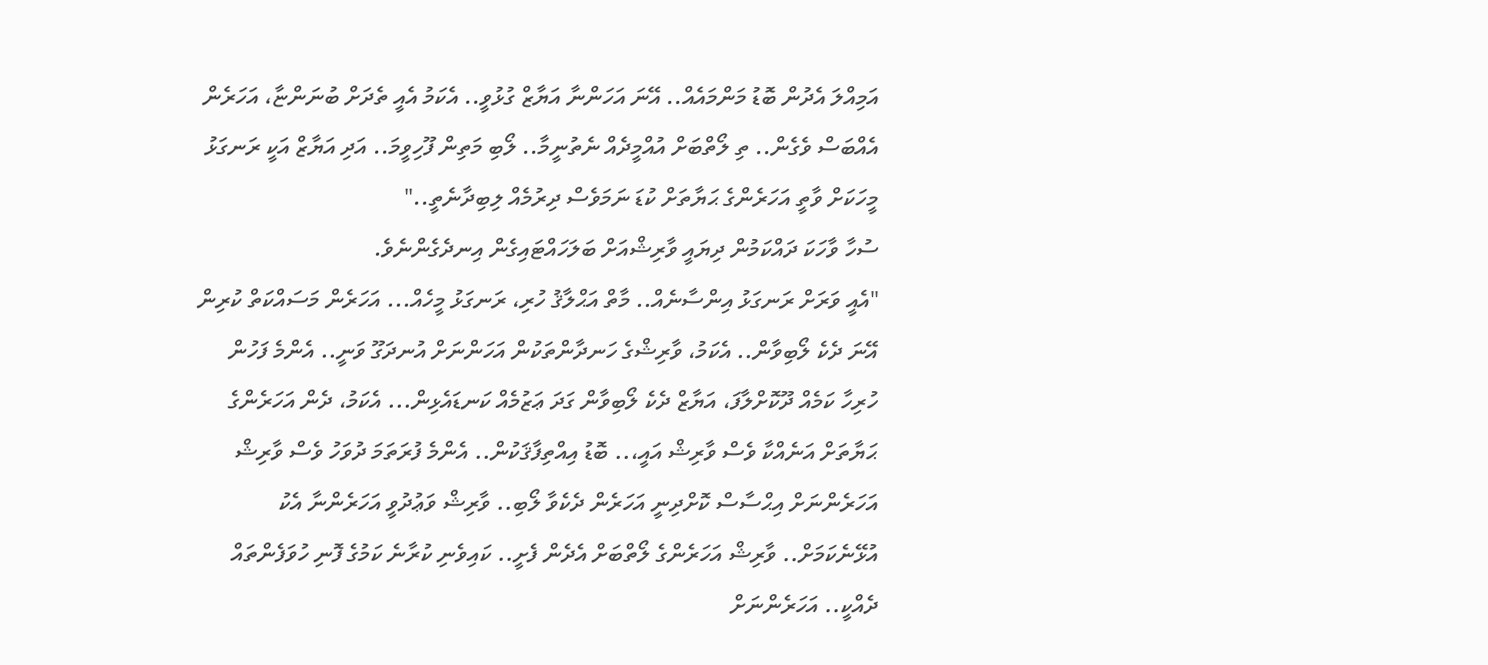އަމިއްލަ އެދުން ބޮޑު މަންމައެއް.. އޭނަ އަހަންނާ އަޔާޒް ގުޅުވީ.. އެކަމު އެއީ ތެދަށް ބުނަންޏާ، އަހަރެން އެއްބަސް ވެގެން.. ތި ލޯތްބަށް އުއްމީދެއް ނެތުނީމާ.. ލޯބި މަތިން ފޫހިވީމަ.. އަދި އަޔާޒް އަކީ ރަނގަޅު މީހަކަށް ވާތީ އަހަރެންގެ ޙަޔާތަށް ކުޑަ ނަމަވެސް ދިރުމެއް ލިބިދާނެތީ.."
ސުހާ ވާހަކަ ދައްކަމުން ދިޔައީ ވާރިޝްއަށް ބަލަހައްޓައިގެން އިނދެގެންނެވެ.
"އެއީ ވަރަށް ރަނގަޅު އިންސާނެއް.. މާތް އަޙްލާޤު ހުރި، ރަނގަޅު މީހެއް... އަހަރެން މަސައްކަތް ކުރިން އޭނަ ދެކެ ލޯބިވާން.. އެކަމު، ވާރިޝްގެ ހަނދާންތަކުން އަހަންނަށް އުނދަގޫ ވަނީ.. އެންމެ ފަހުން ހުރިހާ ކަމެއް ދޫކޮށްލާފަ، އަޔާޒް ދެކެ ލޯބިވާން ގަދަ ޢަޒުމެއް ކަނޑައެޅިން... އެކަމު، ދެން އަހަރެންގެ ޙަޔާތަށް އަނެއްކާ ވެސް ވާރިޝް އައީ،.. ބޮޑު އިއްތިފާޤަކުން.. އެންމެ ފުރަތަމަ ދުވަހު ވެސް ވާރިޝް އަހަރެންނަށް އިޙްސާސް ކޮށްދިނީ އަހަރެން ދެކެވާ ލޯބި.. ވާރިޝް ވަޢުދުވީ އަހަރެންނާ އެކު އުޅޭނެކަމަށް.. ވާރިޝް އަހަރެންގެ ލޯތްބަށް އެދެން ފެށީ.. ކައިވެނި ކުރާނެ ކަމުގެ ފޮނި ހުވަފެންތައް ދެއްކީ.. އަހަރެންނަށް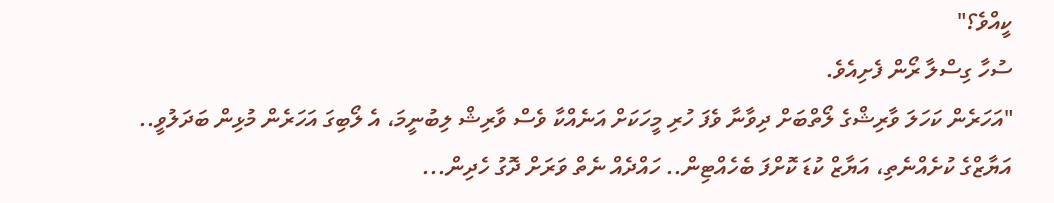ކީއްވެ؟"
ސުހާ ގިސްލާ ރޯން ފެށިއެވެ.
"އަހަރެން ކަހަލަ ވާރިޝްގެ ލޯތްބަށް ދިވާނާ ވެފަ ހުރި މީހަކަށް އަނެއްކާ ވެސް ވާރިޝް ލިބުނީމަ، އެ ލޯބިގަ އަހަރެން މުޅިން ބަދަލުވީ.. އަޔާޒްގެ ކުށެއްނެތި، އަޔާޒް ކުޑަ ކޮށްފަ ބެހެއްޓިން.. ހައްދެއް ނެތް ވަރަށް ދޮގު ހެދިން...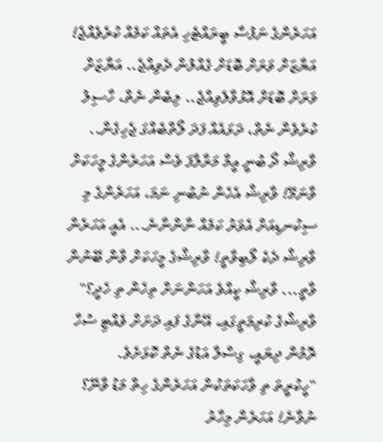އަހަރެންގެ ނަފުސާ ބީރައްޓެހި އެތައް ކަމެއް ކުރެވެއްޖެ! އަޔާޒަށް ވަރަށް ބޮޑަށް ގެއްލުން ދެވިއްޖެ.. އަޔާޒަށް ވަރަށް ބޮޑަށް އޮޅުވާލެވިއްޖެ.. ލިބެން ނެތް، ހާސިލު ކުރެވެން ނެތް، ދަޅައެއް ފަދަ ލޯތްބެއްގަ ޖެހިގެން.. ވާރިޝް ދޯ ބުނީ އީމާ މަރާލާފަ ވެސް އަހަރެންގެ މީހަކަށް ވާނަމޭ! ވާރިޝް އެހެން ނުބުނި ނަމަ، އަހަރެންގެ މި ސިކުނޑިއަށް އެވަރު ކަމެއް ނާންނާނެ... އެއީ އަހަރެން ވާރިޝް ދެކެ ލޯބިވާތީ! ވާރިޝްގެ މީހަކަށް ވާން ބޭނުން ވާތީ... ވާރިޝް ކީއްވެ އަހަންނަށް ތިހެން ތި ހެދީ؟"
ވާރިޝްގެ ކުރިމަތީގައި، އޭނާގެ ފައި ދަށަށް ވެއްޓި ސުހާ ރޮމުން ދިޔައީ، ގިސްލާ އަޑުގެ ނެތް ކޮޅަށެވެ.
"ހީކުރީތަ ތި ވާހަކަތަކުން އަހަރެންގެ ހިތް މަޑު ވާނޭ؟ ނުވާނެ! އަހަރެން މިހާރު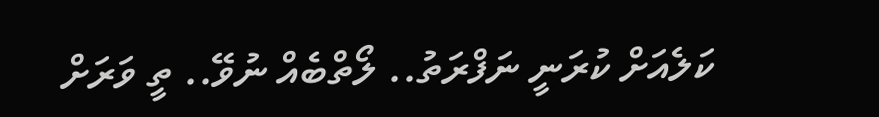ކަލެއަށް ކުރަނީ ނަފްރަތު.. ލޯތްބެއް ނުވޭ.. ތީ ވަރަށް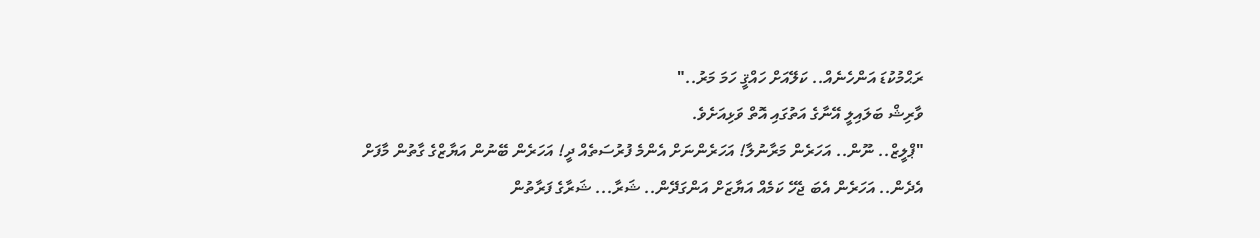ރަޙްމުކުޑަ އަންހެނެއް.. ކަލޭއަށް ހައްޤީ ހަމަ މަރު.."
ވާރިޝް ބަލައިލީ އޭނާގެ އަތުގައި އޮތް ވަޅިއަށެވެ.
"ޕްލީޒް.. ނޫން.. އަހަރެން މަރާނުލާ! އަހަރެންނަށް އެންމެ ފުރުސަތެއް ދީ! އަހަރެން ބޭނުން އަޔާޒްގެ ގާތުން މާފަށް އެދެން.. އަހަރެން އެބަ ޖެހޭ ކަމެއް އަޔާޒަށް އަންގަދޭން.. ޝަރާ... ޝަރާގެ ފަރާތުން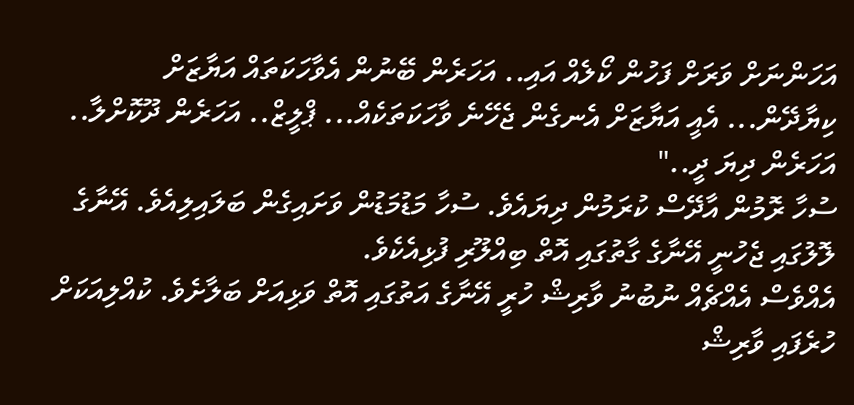އަހަންނަށް ވަރަށް ފަހުން ކޯލެއް އައި.. އަހަރެން ބޭނުން އެވާހަކަތައް އަޔާޒަށް ކިޔާދޭން... އެއީ އަޔާޒަށް އެނގެން ޖެހޭނެ ވާހަކަތަކެއް... ޕްލީޒް.. އަހަރެން ދޫކޮށްލާ.. އަހަރެން ދިޔަ ދީ.."
ސުހާ ރޮމުން އާދޭސް ކުރަމުން ދިޔައެވެ. ސުހާ މަޑުމަޑުން ވަށައިގެން ބަލައިލިއެވެ. އޭނާގެ ލޮލުގައި ޖެހުނީ އޭނާގެ ގާތުގައި އޮތް ބިއްލޫރި ފުޅިއެކެވެ.
އެއްވެސް އެއްޗެއް ނުބުނު ވާރިޝް ހުރީ އޭނާގެ އަތުގައި އޮތް ވަޅިއަށް ބަލާށެވެ. ކުއްލިއަކަށް ހުރެފައި ވާރިޝް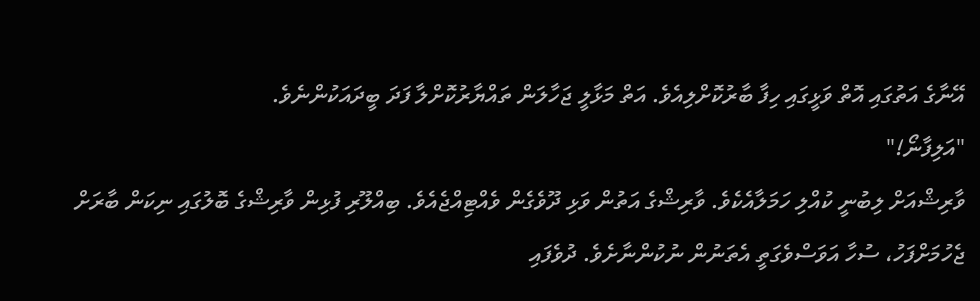އޭނާގެ އަތުގައި އޮތް ވަޅީގައި ހިފާ ބާރުކޮށްލިއެވެ. އަތް މަޅާލީ ޖަހާލަން ތައްޔާރުކޮށްލާ ފަދަ ބީދައަކުންނެވެ.
"އަލިފާނޯ!"
ވާރިޝްއަށް ލިބުނީ ކުއްލި ހަމަލާއެކެވެ. ވާރިޝްގެ އަތުން ވަޅި ދޫވެގެން ވެއްޓިއްޖެއެވެ. ބިއްލޫރި ފުޅިން ވާރިޝްގެ ބޮލުގައި ނިކަން ބާރަށް ޖެހުމަށްފަހު، ސުހާ އަވަސްވެގަތީ އެތަނުން ނުކުންނާށެވެ. ދުވެފައި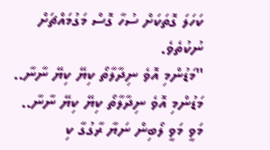ކަހަލަ ގޮތަކަށް ސުހާ ގޮސް މަގުމައްޗަށް ނުކުތެވެ.
"މަޑުންމި އޮވެ ނިދާލާތޯ ކިޔޭ ކިޔޭ ނާނާ..
މަޑުންމި އޮވެ ނިދާލާތޯ ކިޔޭ ކިޔޭ ނާނާ..
މަވީ މަވީ ލޯބިން ނަޔާ ރާގުގާ ކި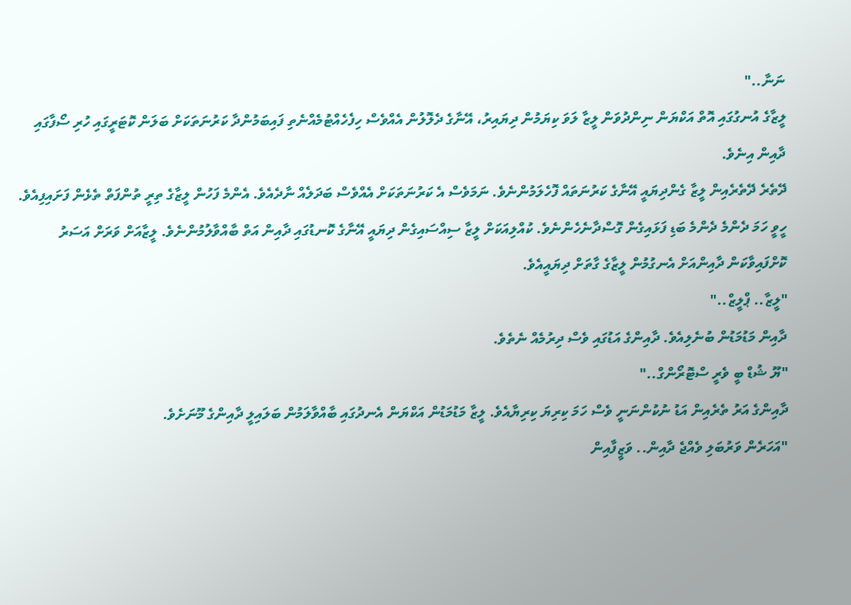ނަނާ.."
ލީޒާގެ އުނގުގައި އޮތް އަކްޔަން ނިންދުވަން ލީޒާ ލަވަ ކިޔަމުން ދިޔައިރު، އޭނާގެ ދެލޮލުން އެއްވެސް ހިފެހެއްޓުމެއްނެތި ފައިބަމުންދާ ކަރުނަތަކަށް ބަލަން ކޮޓަރީގައި ހުރި ސޯފާގައި ދާއިން އިނެވެ.
ދޭތެރެ ދޭތެރެއިން ލީޒާ ގެންދިޔައީ އޭނާގެ ކަރުނަތައް ފޮހެލަމުންނެވެ. ނަމަވެސް އެ ކަރުނަތަކަށް އެއްވެސް ބަދަލެއް ނާދެއެވެ. އެންމެ ފަހުން ލީޒާގެ ތިރީ ތުންފަތް ތެޅެން ފަށައިފިއެވެ. ހީވީ ހަމަ ދެންމެ ދެންމެ ބަޑި ފަޅައިގެން ގޮސްދާނެހެންނެވެ. ކުއްލިއަކަށް ލީޒާ ސިއްސައިގެން ދިޔައީ އޭނާގެ ކޮނޑުގައި ދާއިން އަތް ބާއްވާލުމުންނެވެ. ލީޒާއަށް ވަރަށް އަސަރު ކޮށްފައިވާކަން ދާއިންއަށް އެނގުމުން ލީޒާގެ ގާތަށް ދިޔައީއެވެ.
"ލީޒާ.. ޕްލީޒް.."
ދާއިން މަޑުމަޑުން ބުނެލިއެވެ. ދާއިންގެ އަޑުގައި ވެސް ދިރުމެއް ނެތެވެ.
"ޔޫ ޝުޑް ބީ ވެރީ ސްޓޮރޯންގް.."
ދާއިންގެ އަރު ތެރެއިން އަޑު ނުކުންނަނީ ވެސް ހަމަ ކިރިޔަ ކިރިޔާއެވެ. ލީޒާ މަޑުމަޑުން އަކްޔަން އެނދުގައި ބާއްވާލަމުން ބަލައިލީ ދާއިންގެ މޫނަށެވެ.
"އަހަރެން ވަރުބަލި ވެއްޖެ ދާއިން.. ވަޒީފާއިން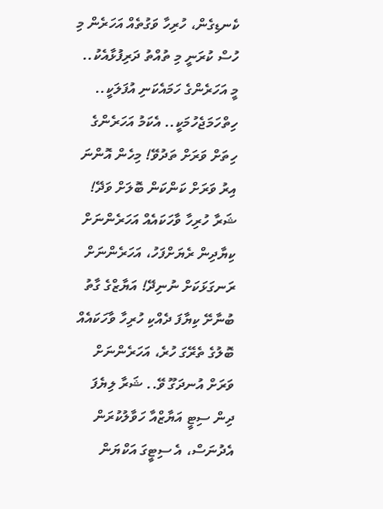ކެނޑިގެން، ހުރިހާ ވަގުތެއް އަހަރެން މި ހުސް ކުރަނީ މި ތުއްތު ދަރިފުޅާއެކު.. މީ އަހަރެންގެ ހަމައެކަނި އުފަލަކީ.. ހިތްހަމަޖެހުމަކީ.. އެކަމު އަހަރެންގެ ހިތަށް ވަރަށް ތަދުވޭ! މިހެން އޮންނަ އިރު ވަރަށް ކަންކަން ބޮލަށް ވަދޭ! ޝަރާ ހުރިހާ ވާހަކައެއް އަހަރެންނަށް ކިޔާދިން ރެޔަށްފަހު، އަހަރެންނަށް ރަނގަޅަކަށް ނުނިދޭ! އަޔާޒްގެ ގާތު ބުނާށޭ ކިޔާފަ ދެއްކި ހުރިހާ ވާހަކައެއް ބޮލުގެ ތެރޭގަ ހުރެ، އަހަރެންނަށް ވަރަށް އުނދަގޫ ވޭ.. ޝަރާ ލިޔެފަ ދިން ސިޓީ އަޔާޒްއާ ހަވާލުކުރަން އެދުނަސް، އެ ސިޓީގަ އަކްޔަން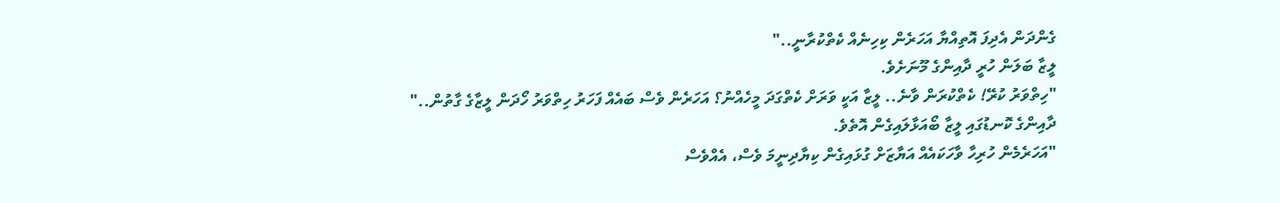ގެންދަން އެދިފަ އޮތިއްޔާ އަހަރެން ކިހިނެއް ކެތްކުރާނީ.."
ލީޒާ ބަލަން ހުރީ ދާއިންގެ މޫނަށެވެ.
"ހިތްވަރު ކުރޭ! ކެތްކުރަން ވާނެ.. ލީޒާ އަކީ ވަރަށް ކެތްގަދަ މީހެއްނު؟ އަހަރެން ވެސް ބައެއް ފަހަރު ހިތްވަރު ހޯދަން ލީޒާގެ ގާތުން.."
ދާއިންގެ ކޮނޑުގައި ލީޒާ ބޯއަޅާލައިގެން އޮތެވެ.
"އަހަރެމެން ހުރިހާ ވާހަކައެއް އަޔާޒަށް ގުޅައިގެން ކިޔާދިނީމަ ވެސް، އެއްވެސް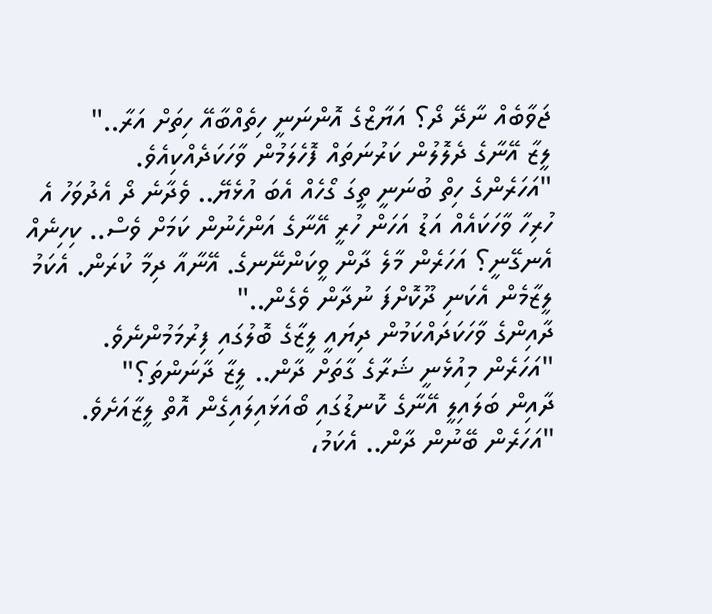ޖަވާބެއް ނާދޭ ދޯ؟ އަޔާޒްގެ އޮންނަނީ ހިތެއްބާއޭ ހިތަށް އަރާ.."
ލީޒާ އޭނާގެ ދެލޮލުން ކަރުނަތައް ފޮހެލަމުން ވާހަކަދެއްކިއެވެ.
"އަހަރެންގެ ހިތް ބުނަނީ ތީގަ ގޯހެއް އެބަ އުޅެޔޭ.. ވެދާނެ ދޯ އެދުވަހު އެ ހުރިހާ ވާހަކައެއް އަޑު އަހަން ހުރީ އޭނާގެ އަންހެނުން ކަމަށް ވެސް.. ކިހިނެއް އެނގޭނީ؟ އަހަރެން މާލެ ދާން ވީކަންނޭނގެ. އޭނާއާ ދިމާ ކުރަން. އެކަމު ލީޒާމެން އެކަނި ދޫކޮށްފަ ނުދާން ވެގެން.."
ދާއިންގެ ވާހަކަދައްކަމުން ދިޔައީ ލީޒާގެ ބޮލުގައި ފިރުމަމުންނެވެ.
"އަހަރެން މިއުޅެނީ ޝަރާގެ ގާތަށް ދާން.. ލީޒާ ދާނަންތަ؟"
ދާއިން ބަލައިލީ އޭނާގެ ކޮނޑުގައި ބޯއަޅައިލައިގެން އޮތް ލީޒާއަށެވެ.
"އަހަރެން ބޭނުން ދާން.. އެކަމު،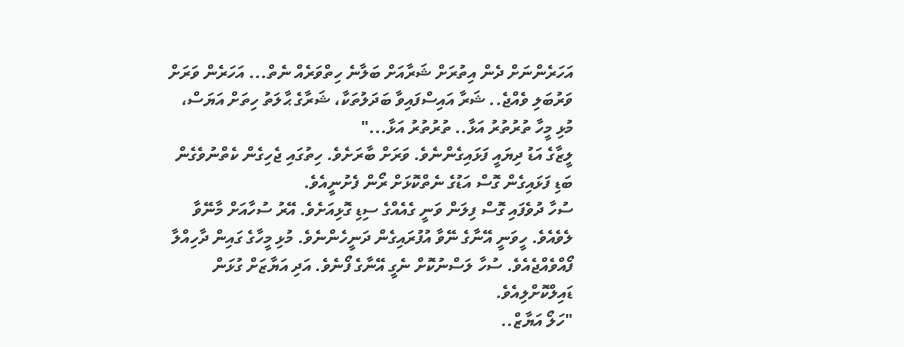އަހަރެންނަށް ދެން އިތުރަށް ޝަރާއަށް ބަލާނެ ހިތްވަރެއް ނެތް... އަހަރެން ވަރަށް ވަރުބަލި ވެއްޖެ.. ޝަރާ އައިސްފައިވާ ބަދަލުތަކާ، ޝަރާގެ ޙާލަތު ހިތަށް އަޔަސް، މުޅި މީހާ ތުރުތުރު އަޅާ.. ތުރުތުރު އަޅާ..."
ލީޒާގެ އަޑު ދިޔައީ ފަޅައިގެންނެވެ. ވަރަށް ބާރަށެވެ. ހިތުގައި ޖެހިގެން ކެތްނުވެގެން ބަޑި ފަޅައިގެން ގޮސް އަޑުގެ ނެތްކޮޅަށް ރޯން ފެށުނީއެވެ.
ސުހާ ދުވެފައި ގޮސް ފިލަން ވަނީ ގެއެއްގެ ސިޑި ގޮޅިއަށެވެ. އޭރު ސުހާއަށް މާނޭވާ ލެވެއެވެ. ހީވަނީ އޭނާގެ ނޭވާ އުފުރައިގެން ދަނީހެންނެވެ. މުޅި މީހާގެ ގައިން ދާހިއްލާ ފޯއްވެއްޖެއެވެ. ސުހާ ލަސްނުކޮށް ނެގީ އޭނާގެ ފޯނެވެ. އަދި އަޔާޒަށް ގުޅަން ޑައިލްކޮށްލިއެވެ.
"ހަލޯ އަޔާޒް..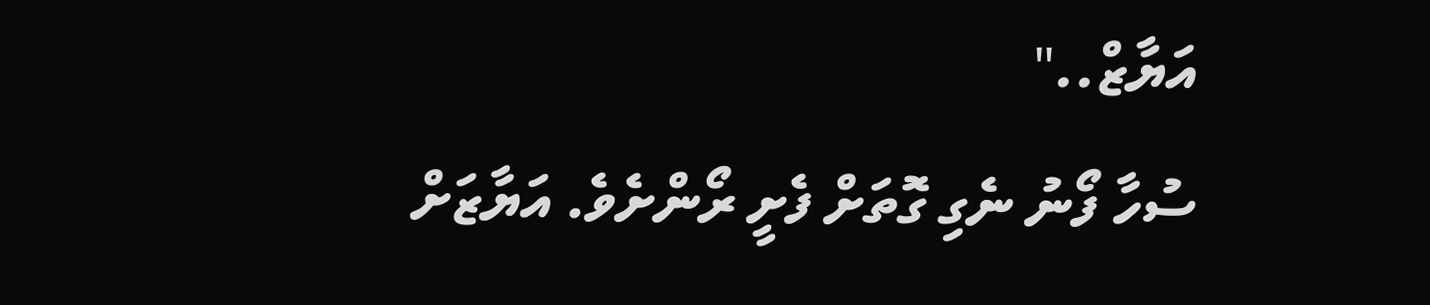އަޔާޒް.."
ސުހާ ފޯނު ނެގި ގޮތަށް ފެށީ ރޯންށެވެ. އަޔާޒަށް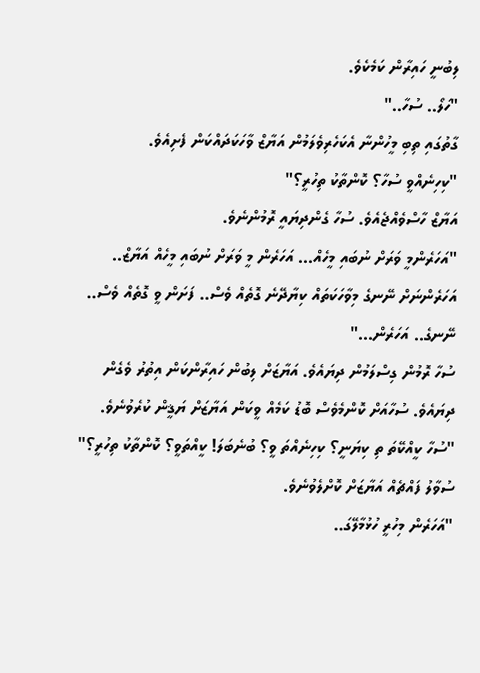ލިބުނީ ހައިރާން ކަމެކެވެ.
"ހަލޯ.. ސުހާ.."
ގާތުގައި ތިބި މީހުންނާ އެކަހެރިވެލަމުން އަޔާޒް ވާހަކަދައްކަން ފެށިއެވެ.
"ކިހިނެއްވީ ސުހާ؟ ކޮންތާކު ތިހުރީ؟"
އަޔާޒް ހާސްވެއްޖެއެވެ. ސުހާ ގެންދިޔައީ ރޮމުންނެވެ.
"އަހަރެންމީ ވަރަށް ނުބައި މީހެއް... އަހަރެން މީ ވަރަށް ނުބައި މީހެއް އަޔާޒް.. އަހަރެންނަށް ނޭނގެ މިވާހަކަތައް ކިޔާދޭނެ ގޮތެއް ވެސް.. ފަށަން ވީ ގޮތެއް ވެސް.. ނޭނގެ.. އަހަރެން..."
ސުހާ ރޮމުން ގިސްލަމުން ދިޔައެވެ. އަޔާޒަށް ލިބުން ހައިރާންކަން އިތުރު ވެގެން ދިޔައެވެ. ސުހާއަށް ކޮންމެވެސް ބޮޑު ކަމެއް ވީކަން އަޔާޒަށް ޔަޤީން ކުރެވުނެވެ.
"ސުހާ ކީއްކޭތަ ތި ކިޔަނީ؟ ކިހިނެއްތަ ވީ؟ ބުނެބަލަ! ކީއްތަވީ؟ ކޮންތާކު ތިހުރީ؟"
ސުވާލު ފައްޗެއް އަޔާޒަށް ކޮށްލެވުނެވެ.
"އަހަރެން މިހުރީ ހުޅުމާލޭގަ..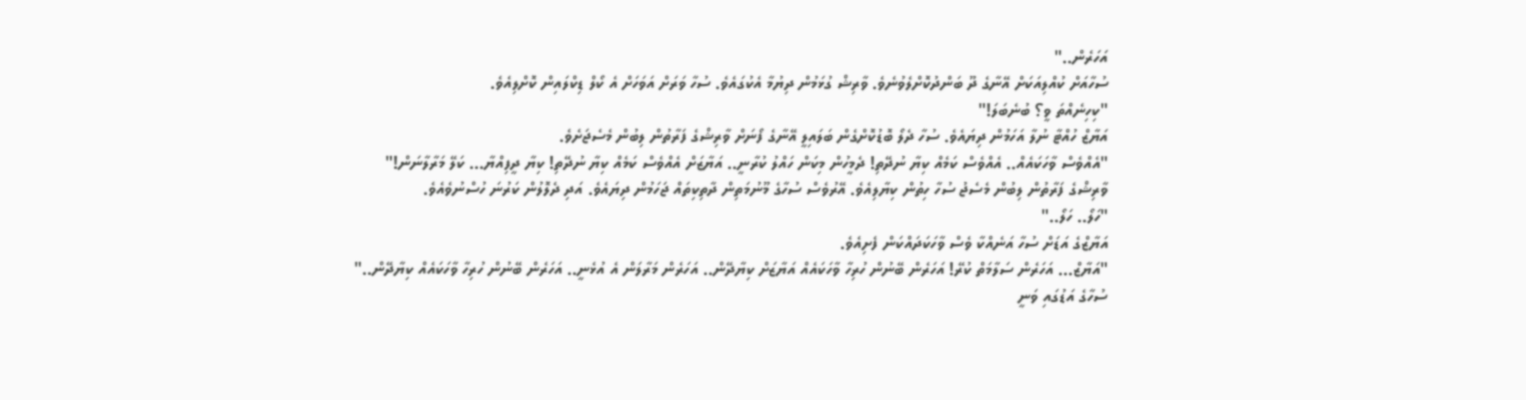އަހަރެން.."
ސުހާއަށް ކުއްލިއަކަށް އޭނާގެ ދޫ ބަންދުކޮށްލެވުނެވެ. ވާރިޝް ގުޅަމުން ދިޔުމާ އެކުގައެވެ. ސުހާ ވަރަށް އަވަހަށް އެ ކޯލް ޑިކްލައިން ކޮށްލިއެވެ.
"ކިހިނެއްތަ ވީ؟ ބުނެބަލަ!"
އަޔާޒް ހުއްޓާ ނުލާ އަހަމުން ދިޔައެވެ. ސުހާ ދެލޯ ބޮޑުކޮށްގެން ބަލައިލީ އޭނާގެ ފޯނަށް ވާރިޝްގެ ފަރާތުން ލިބުން މެސެޖަށެވެ.
"އެއްވެސް ވާހަކައެއް.. އެއްވެސް ކަމެއް ކިޔާ ނުދޭތި! ދެމީހުން މިކަން ހައްލު ކުރާނީ.. އަޔާޒަށް އެއްވެސް ކަމެއް ކިޔާ ނުދޭތި! ކިޔާ ދީފިއްޔާ... ކަލޭ މަރާލާނަން!"
ވާރިޝްގެ ފަރާތުން ލިބުން މެސެޖު ސުހާ ހިތުން ކިޔާލިއެވެ. އޭރުވެސް ސުހާގެ މޫނުމަތިން ދާތިކިތައް ޖަހަމުން ދިޔައެވެ. އަދި ދެލޮލުން ކަރުނަ ހުސްނުވެއެވެ.
"ހަލޯ.. ހަލޯ.."
އަޔާޒްގެ އަޑަށް ސުހާ އަނެއްކާ ވެސް ވާހަކަދައްކަން ފެށިއެވެ.
"އަޔާޒް... އަހަރެން ސަލާމަތް ކުރޭ! އަހަރެން ބޭނުން ހުރިހާ ވާހަކައެއް އަޔާޒަށް ކިޔާދޭން.. އަހަރެން މަރާލަން އެ އުޅެނީ.. އަހަރެން ބޭނުން ހުރިހާ ވާހަކައެއް ކިޔާދޭން.."
ސުހާގެ އަޑުގައި ވަނީ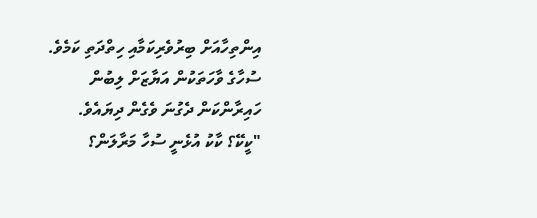އިންތިހާއަށް ބިރުވެރިކަމާއި ހިތްދަތި ކަމެވެ. ސުހާގެ ވާހަތަކުން އަޔާޒަށް ލިބުން ހައިރާންކަން ދެގުނަ ވެގެން ދިޔައެވެ.
"ކީކޭ؟ ކާކު އުޅެނީ ސުހާ މަރާލަން؟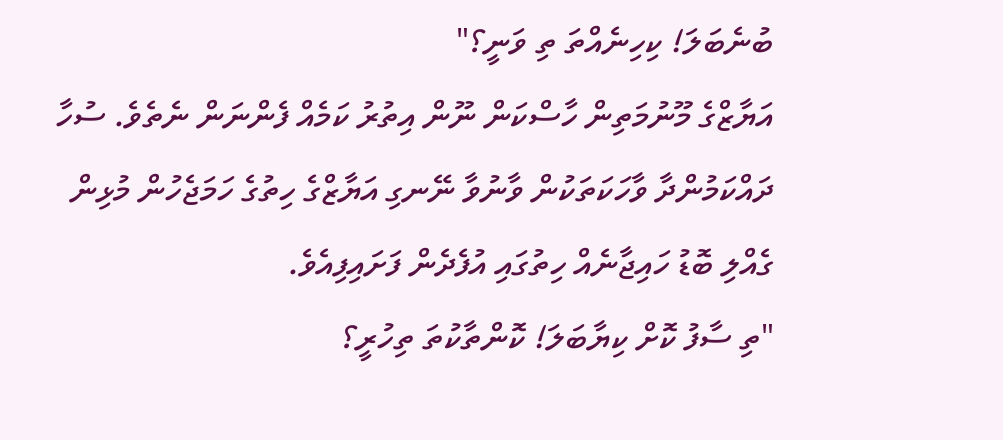ބުނެބަލަ! ކިހިނެއްތަ ތި ވަނީ؟"
އަޔާޒްގެ މޫނުމަތިން ހާސްކަން ނޫން އިތުރު ކަމެއް ފެންނަން ނެތެވެ. ސުހާ ދައްކަމުންދާ ވާހަކަތަކުން ވާނުވާ ނޭނގި އަޔާޒްގެ ހިތުގެ ހަމަޖެހުން މުޅިން ގެއްލި ބޮޑު ހައިޖާނެއް ހިތުގައި އުފެދެން ފަށައިފިއެވެ.
"ތި ސާފު ކޮށް ކިޔާބަލަ! ކޮންތާކުތަ ތިހުރީ؟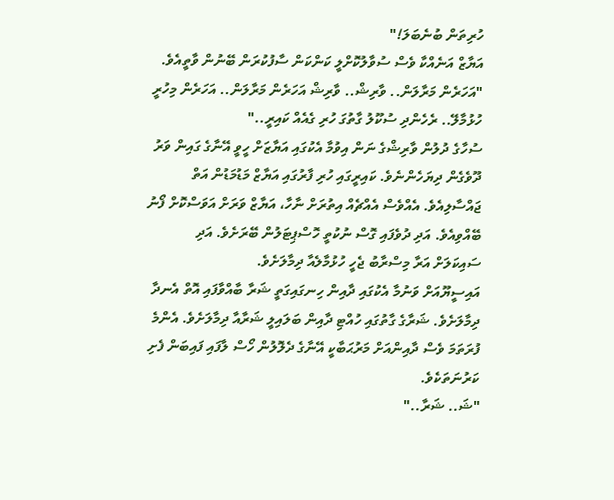ހުރިތަން ބުނެބަލަ!"
އަޔާޒް އަނެއްކާ ވެސް ސުވާލުކޮށްލީ ކަންކަން ސާފުކުރަން ބޭނުން ވާތީއެވެ.
"އަހަރެން މަރާލަން.. ވާރިޝް.. ވާރިޝް އަހަރެން މަރާލަން.. އަހަރެން މިހުރީ ހުޅުމާލޭ.. ރެހެންދި ސުކޫލު ގާތުގަ ހުރި ގެއެއް ކައިރީ.."
ސުހާގެ ދުލުން ވާރިޝްގެ ނަން އިވުމާ އެކުގައި އަޔާޒަށް ހީވީ އޭނާގެ ގައިން ވަރު ދޫވެގެން ދިޔަހެންނެވެ. ކައިރީގައި ހުރި ފާރުގައި އަޔާޒް މަޑުމަޑުން އަތް ޖައްސާލިއެވެ. އެއްވެސް އެއްޗެއް އިތުރަށް ނާހާ، އަޔާޒް ވަރަށް އަވަސްކޮށް ފޯނު ބޭއްވިއެވެ. އަދި ދުވެފައި ގޮސް ނުކުތީ ހޮސްޕިޓަލުން ބޭރަށެވެ. އަދި ސައިކަލަށް އަރާ މިސްރާބު ޖެހީ ހުޅުމާލެއާ ދިމާލަށެވެ.
އައިސީޔޫއަށް ވަނުމާ އެކުގައި ދާއިން ހިނގައިގަތީ ޝަރާ ބާއްވާފައި އޮތް އެނދާ ދިމާލަށެވެ. ޝަރާގެ ގާތުގައި ހުއްޓި ދާއިން ބަލައިލީ ޝަރާއާ ދިމާލަށެވެ. އެންމެ ފުރަތަމަ ވެސް ދާއިންއަށް މަރުޙަބާކީ އޭނާގެ ދެލޮލުން ހޯސް ލާފައި ފައިބަން ފެށި ކަރުނަތަކެވެ.
"ޝަ.. ޝަރާ.."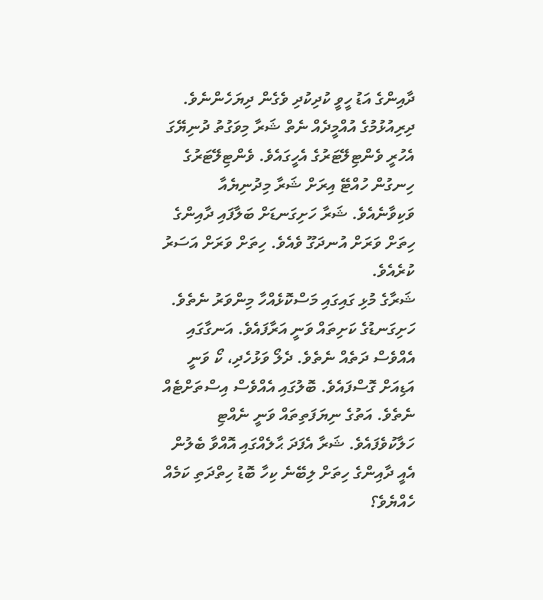ދާއިންގެ އަޑު ހީވީ ކުދިކުދި ވެގެން ދިޔަހެންނެވެ.
ދިރިއުޅުމުގެ އުއްމީދެއް ނެތް ޝަރާ މިވަގުތު ދުނިޔޭގަ އެހުރީ ވެންޓިލޭޓަރުގެ އެހީގައެވެ. ވެންޓިލޭޓަރުގެ ހިނގުން ހުއްޓޭ އިރަށް ޝަރާ މިދުނިޔެއާ ވަކިވާނެއެވެ. ޝަރާ ހަށިގަނޑަށް ބަލާފައި ދާއިންގެ ހިތަށް ވަރަށް އުނދަގޫ ވެއެވެ. ހިތަށް ވަރަށް އަސަރު ކުރެއެވެ.
ޝަރާގެ މުޅި ގައިގައި މަސްކޮޅެއްހާ މިންވަރު ނެތެވެ. ހަށިގަނޑުގެ ކަށިތައް ވަނީ އަރާފައެވެ. އަނގާގައި އެއްވެސް ދަތެއް ނެތެވެ. ދެލޯ ވަޅުހެދި، ކޯ ވަނީ އަޑިއަށް ގޮސްފައެވެ. ބޮލުގައި އެއްވެސް އިސްތަށްޓެއް ނެތެވެ. އަތުގެ ނިޔަފަތިތައް ވަނީ ނެއްޓި ހަލާކުވެފައެވެ. ޝަރާ އެފަދަ ޙާލެއްގައި އޮއްވާ ބެލުން އެއީ ދާއިންގެ ހިތަށް ލިބޭނެ ކިހާ ބޮޑު ހިތްދަތި ކަމެއް ހެއްޔެވެ؟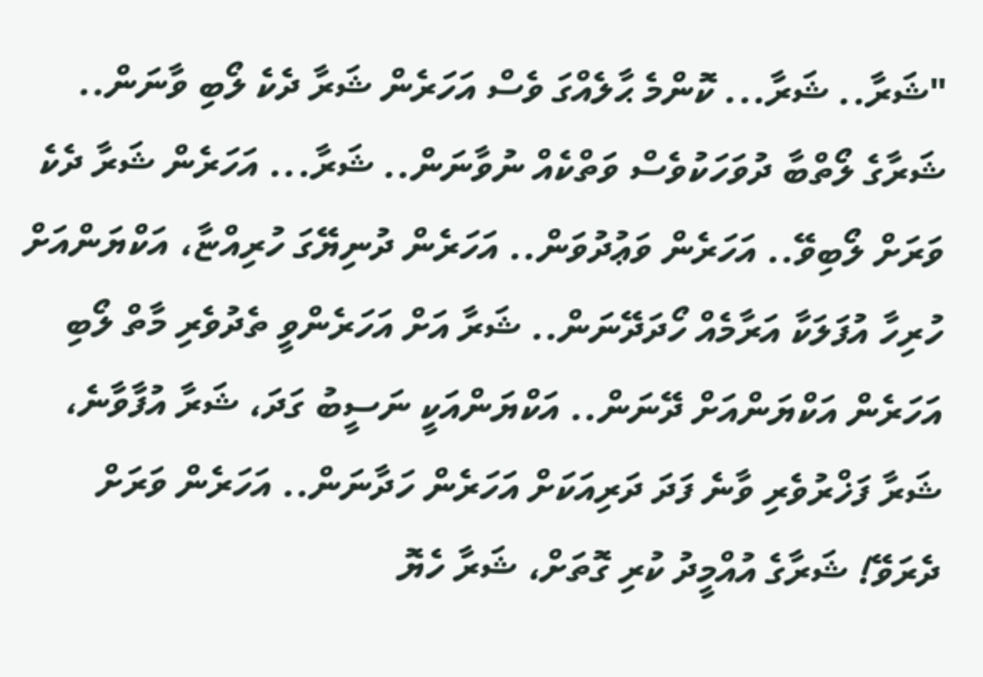"ޝަރާ.. ޝަރާ... ކޮންމެ ޙާލެއްގަ ވެސް އަހަރެން ޝަރާ ދެކެ ލޯބި ވާނަން.. ޝަރާގެ ލޯތްބާ ދުވަހަކުވެސް ވަތްކެއް ނުވާނަން.. ޝަރާ... އަހަރެން ޝަރާ ދެކެ ވަރަށް ލޯބިވޭ.. އަހަރެން ވަޢުދުވަން.. އަހަރެން ދުނިޔޭގަ ހުރިއްޏާ، އަކްޔަންއަށް ހުރިހާ އުފަލަކާ އަރާމެއް ހޯދަދޭނަން.. ޝަރާ އަށް އަހަރެންވީ ތެދުވެރި މާތް ލޯބި އަހަރެން އަކްޔަންއަށް ދޭނަން.. އަކްޔަންއަކީ ނަސީބު ގަދަ، ޝަރާ އުފާވާނެ، ޝަރާ ފަޚްރުވެރި ވާނެ ފަދަ ދަރިއަކަށް އަހަރެން ހަދާނަން.. އަހަރެން ވަރަށް ދެރަވޭ! ޝަރާގެ އުއްމީދު ކުރި ގޮތަށް، ޝަރާ ހެޔޮ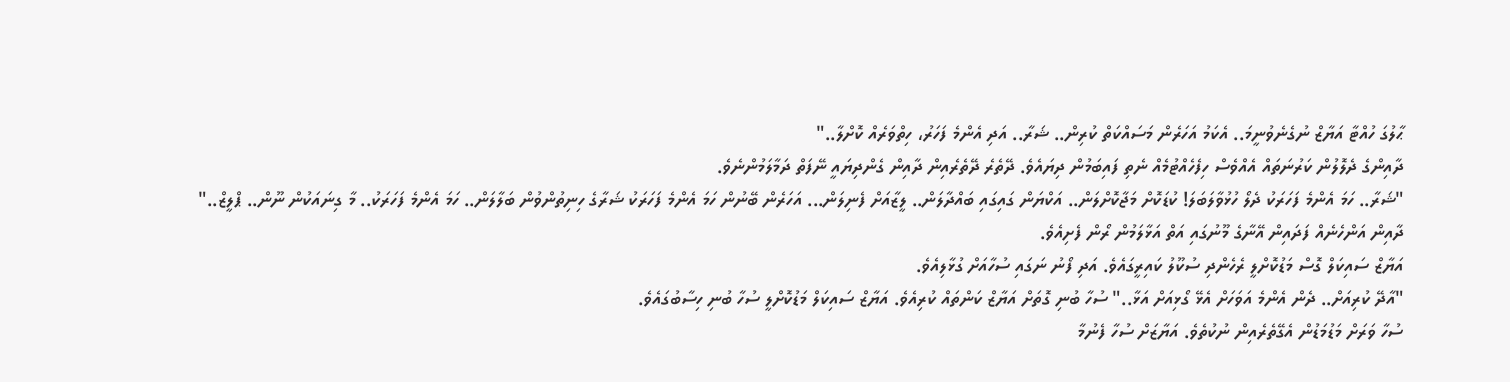ޙާލުގަ ހުއްޓާ އަޔާޒް ނުގެނެވުނީމަ.. އެކަމު އަހަރެން މަސައްކަތް ކުރިން.. ޝަރާ.. އަދި އެންމެ ފަހަރު، ހިތްވަރެއް ކޮށްލާ.."
ދާއިންގެ ދެލޮލުން ކަރުނަތައް އެއްވެސް ހިފެހެއްޓުމެއް ނެތި ފައިބަމުން ދިޔައެވެ. ދޭތެރެ ދޭތެރެއިން ދާއިން ގެންދިޔައީ ނޭފަތް ދަމާލަމުންނެވެ.
"ޝަރާ.. ހަމަ އެންމެ ފަހަރަކު ދެލޯ ހުޅުވާލަބަލަ! ކުޑަކޮށް މަޖާކޮށްލަން.. އަކްޔަން ގައިގައި ބައްދާލަން.. ލީޒާއަށް ފެނިލަން... އަހަރެން ބޭނުން ހަމަ އެންމެ ފަހަރަކު ޝަރާގެ ހިނިތުންވުން ބަލާލަން.. ހަމަ އެންމެ ފަހަރަކު.. މާ ގިނައަކުން ނޫން.. ޕްލީޒް.."
ދާއިން އަންހެނެއް ފަދައިން އޭނާގެ މޫނުގައި އަތް އަޅާލަމުން ރޯން ފެށިއެވެ.
އަޔާޒް ސައިކަލް ގޮސް މަޑުކޮށްލީ ރެހެންދި ސުކޫލު ކައިރީގައެވެ. އަދި ފޯނު ނަގައި ސުހާއަށް ގުޅާލިއެވެ.
"އާދޭ ކުރިއަށް.. ދެން އެންމެ އަވަހަށް އެޅޭ ގޯޅިއަށް އަޅާ.." ސުހާ ބުނި ގޮތަށް އަޔާޒް ކަންތައް ކުރިއެވެ. އަޔާޒް ސައިކަލް މަޑުކޮށްލީ ސުހާ ބުނި ހިސާބުގައެވެ.
ސުހާ ވަރަށް މަޑުމަޑުން އެގޭތެރެއިން ނުކުތެވެ. އަޔާޒަށް ސުހާ ފެނުމާ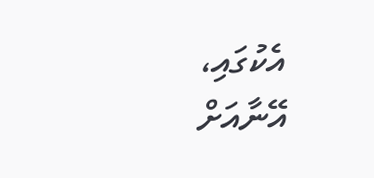އެކުގައި، އޭނާއަށް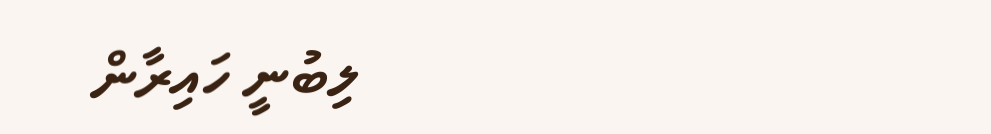ލިބުނީ ހައިރާން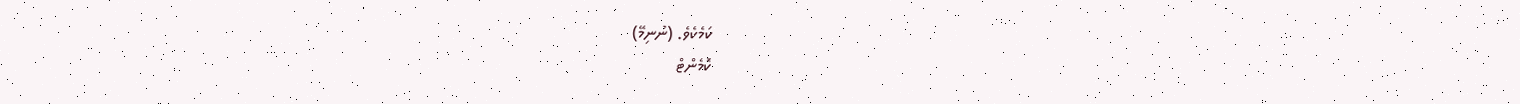ކަމެކެވެ. (ނުނިމޭ)
ކޮމެންޓް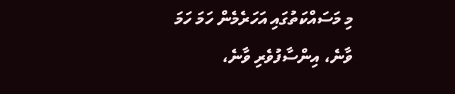މި މަސައްކަތުގައި އަހަރެމެން ހަމަ ހަމަ ވާނެ، އިންސާފުވެރި ވާނެ،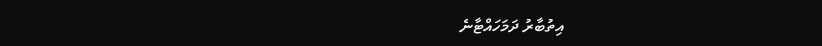އިތުބާރު ދަމަހައްޓާނެ